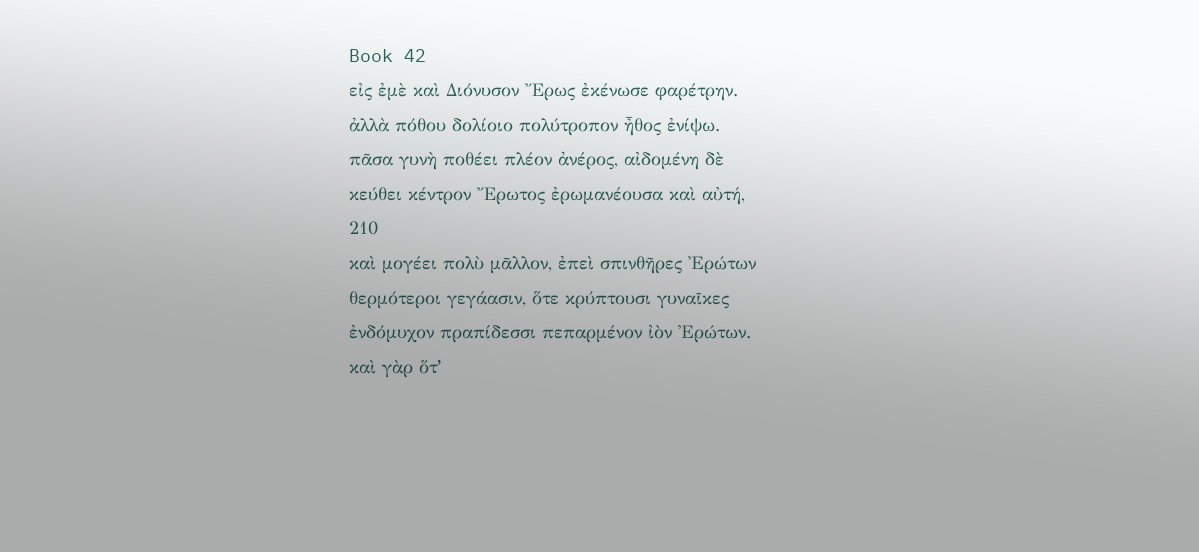Book 42
εἰς ἐμὲ καὶ Διόνυσον Ἔρως ἐκένωσε φαρέτρην.
ἀλλὰ πόθου δολίοιο πολύτροπον ἦθος ἐνίψω.
πᾶσα γυνὴ ποθέει πλέον ἀνέρος, αἰδομένη δὲ
κεύθει κέντρον Ἔρωτος ἐρωμανέουσα καὶ αὐτή,
210
καὶ μογέει πολὺ μᾶλλον, ἐπεὶ σπινθῆρες Ἐρώτων
θερμότεροι γεγάασιν, ὅτε κρύπτουσι γυναῖκες
ἐνδόμυχον πραπίδεσσι πεπαρμένον ἰὸν Ἐρώτων.
καὶ γὰρ ὅτʼ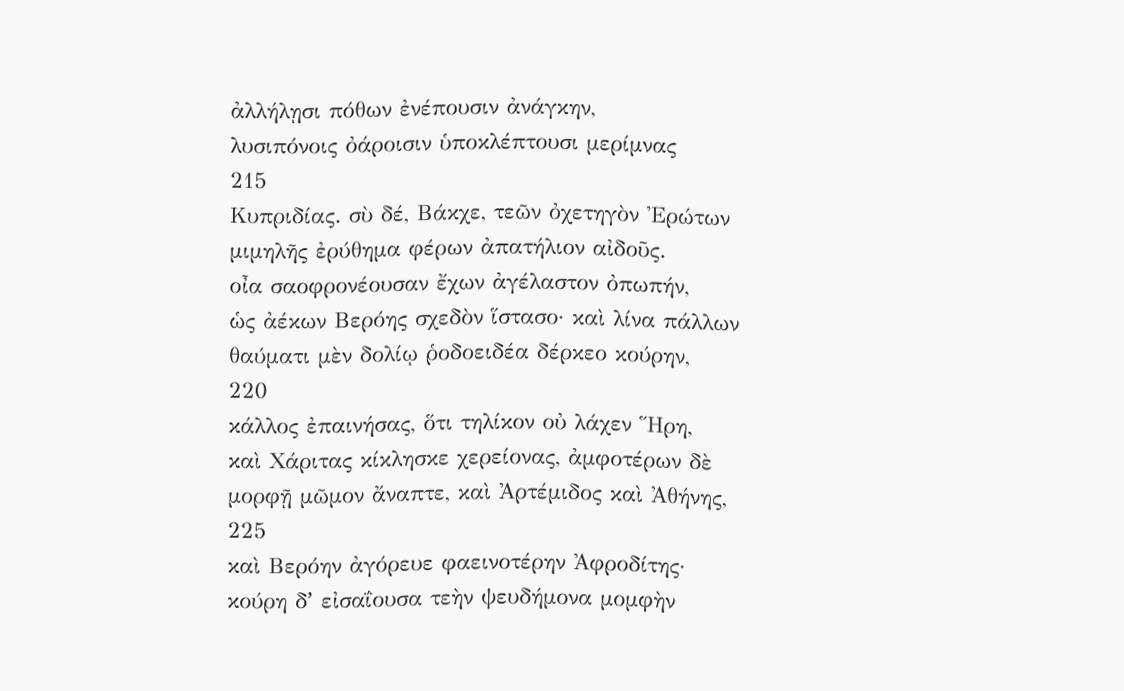ἀλλήλῃσι πόθων ἐνέπουσιν ἀνάγκην,
λυσιπόνοις ὀάροισιν ὑποκλέπτουσι μερίμνας
215
Κυπριδίας. σὺ δέ, Βάκχε, τεῶν ὀχετηγὸν Ἐρώτων
μιμηλῆς ἐρύθημα φέρων ἀπατήλιον αἰδοῦς.
οἶα σαοφρονέουσαν ἔχων ἀγέλαστον ὀπωπήν,
ὡς ἀέκων Βερόης σχεδὸν ἵστασο· καὶ λίνα πάλλων
θαύματι μὲν δολίῳ ῥοδοειδέα δέρκεο κούρην,
220
κάλλος ἐπαινήσας, ὅτι τηλίκον οὐ λάχεν Ἥρη,
καὶ Χάριτας κίκλησκε χερείονας, ἀμφοτέρων δὲ
μορφῇ μῶμον ἄναπτε, καὶ Ἀρτέμιδος καὶ Ἀθήνης,
225
καὶ Βερόην ἀγόρευε φαεινοτέρην Ἀφροδίτης·
κούρη δʼ εἰσαΐουσα τεὴν ψευδήμονα μομφὴν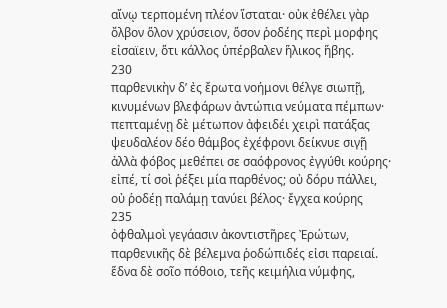αἴνῳ τερπομένη πλέον ἵσταται· οὐκ ἐθέλει γὰρ
ὄλβον ὅλον χρύσειον, ὅσον ῥοδέης περὶ μορφης
εἰσαϊειν, ὅτι κάλλος ὑπέρβαλεν ἥλικος ἥβης.
230
παρθενικὴν δʼ ἐς ἔρωτα νοήμονι θέλγε σιωπῇ,
κινυμένων βλεφάρων ἀντώπια νεύματα πέμπων·
πεπταμένῃ δὲ μέτωπον ἀφειδέι χειρὶ πατάξας
ψευδαλέον δέο θάμβος ἐχέφρονι δείκνυε σιγῇ
ἀλλὰ φόβος μεθέπει σε σαόφρονος ἐγγύθι κούρης·
εἰπέ, τί σοὶ ῥέξει μία παρθένος; οὐ δόρυ πάλλει,
οὐ ῥοδέῃ παλάμῃ τανύει βέλος· ἔγχεα κούρης
235
ὀφθαλμοὶ γεγάασιν ἀκοντιστῆρες Ἐρώτων,
παρθενικῆς δὲ βέλεμνα ῥοδώπιδές εἰσι παρειαί.
ἕδνα δὲ σοῖο πόθοιο, τεῆς κειμήλια νύμφης,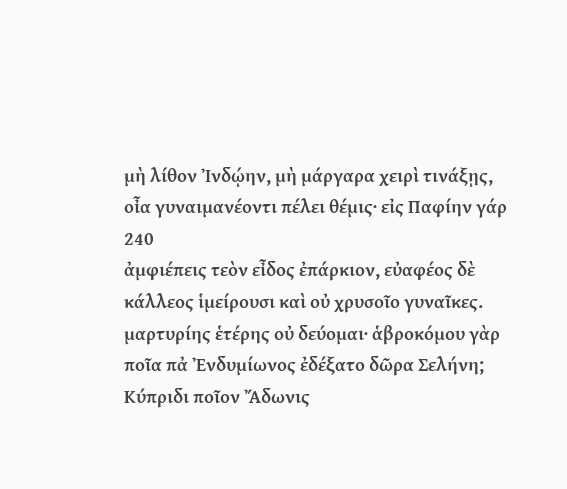μὴ λίθον Ἰνδῴην, μὴ μάργαρα χειρὶ τινάξῃς,
οἶα γυναιμανέοντι πέλει θέμις· εἰς Παφίην γάρ
240
ἀμφιέπεις τεὸν εἶδος ἐπάρκιον, εὐαφέος δὲ
κάλλεος ἱμείρουσι καὶ οὐ χρυσοῖο γυναῖκες.
μαρτυρίης ἑτέρης οὐ δεύομαι· ἁβροκόμου γὰρ
ποῖα πἀ Ἐνδυμίωνος ἐδέξατο δῶρα Σελήνη;
Κύπριδι ποῖον Ἄδωνις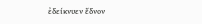ἐδείκνυεν ἕδνον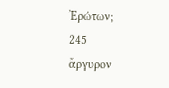Ἐρώτων;
245
ἄργυρον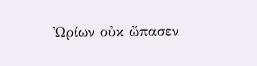Ὠρίων οὐκ ὤπασεν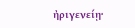ἠριγενείῃ·